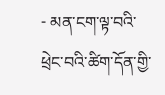- མན་ངག་ལྟ་བའི་ཕྲེང་བའི་ཚིག་དོན་གྱི་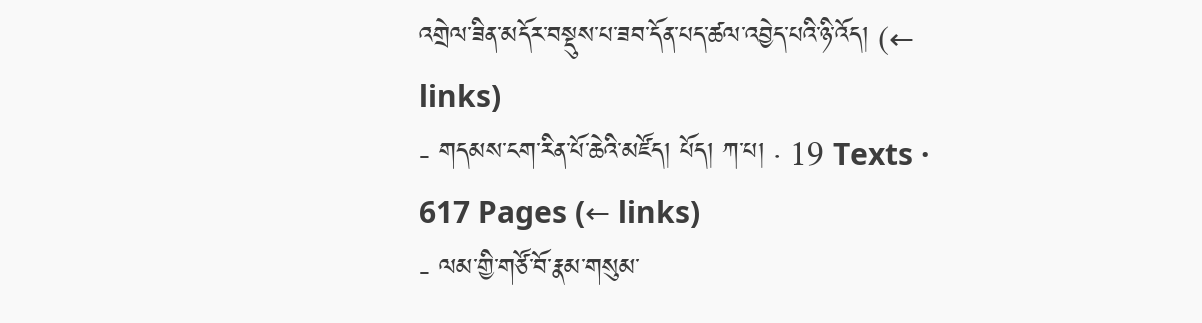འགྲེལ་ཟིན་མདོར་བསྡུས་པ་ཟབ་དོན་པད་ཚལ་འབྱེད་པའི་ཉི་འོད། (← links)
- གདམས་ངག་རིན་པོ་ཆེའི་མཛོད། པོད། ཀ་པ། · 19 Texts · 617 Pages (← links)
- ལམ་གྱི་གཙོ་བོ་རྣམ་གསུམ་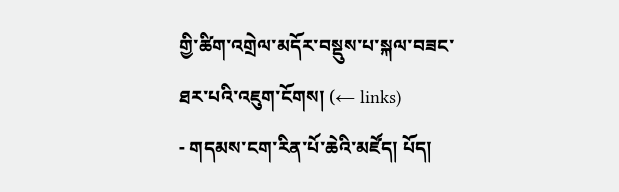གྱི་ཚིག་འགྲེལ་མདོར་བསྡུས་པ་སྐལ་བཟང་ཐར་པའི་འཇུག་ངོགས། (← links)
- གདམས་ངག་རིན་པོ་ཆེའི་མཛོད། པོད།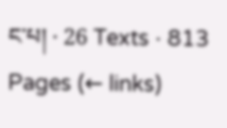ང་པ། · 26 Texts · 813 Pages (← links)